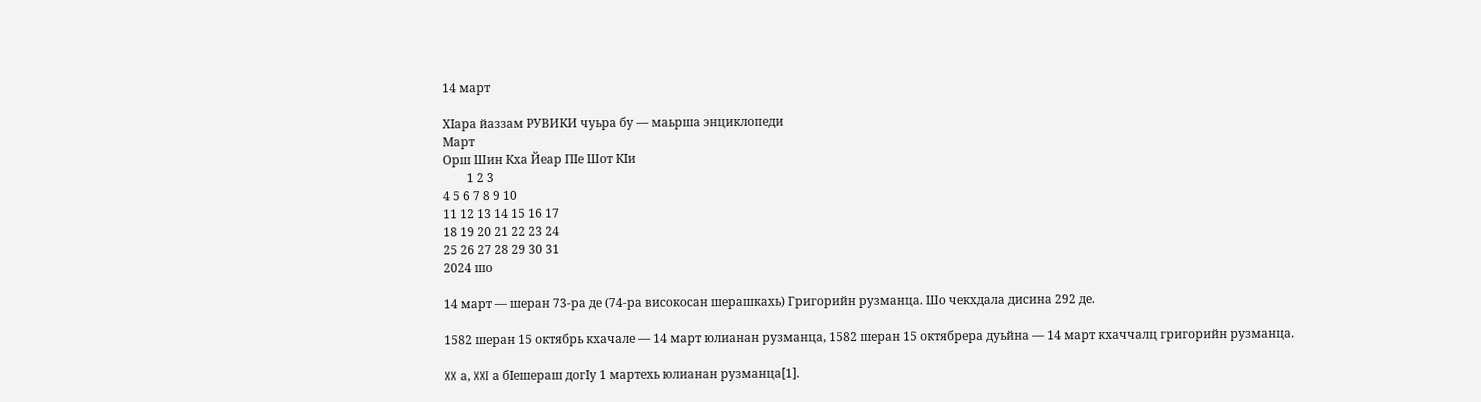14 март

Хӏара йаззам РУВИКИ чуьра бу — маьрша энциклопеди
Март
Орш Шин Кха Йеар ПӀе Шот КӀи
        1 2 3
4 5 6 7 8 9 10
11 12 13 14 15 16 17
18 19 20 21 22 23 24
25 26 27 28 29 30 31
2024 шо

14 март — шеран 73-ра де (74-ра високосан шерашкахь) Григорийн рузманца. Шо чекхдала дисина 292 де.

1582 шеран 15 октябрь кхачале — 14 март юлианан рузманца, 1582 шеран 15 октябрера дуьйна — 14 март кхаччалц григорийн рузманца.

XX а, XXI а бӀешераш догӀу 1 мартехь юлианан рузманца[1].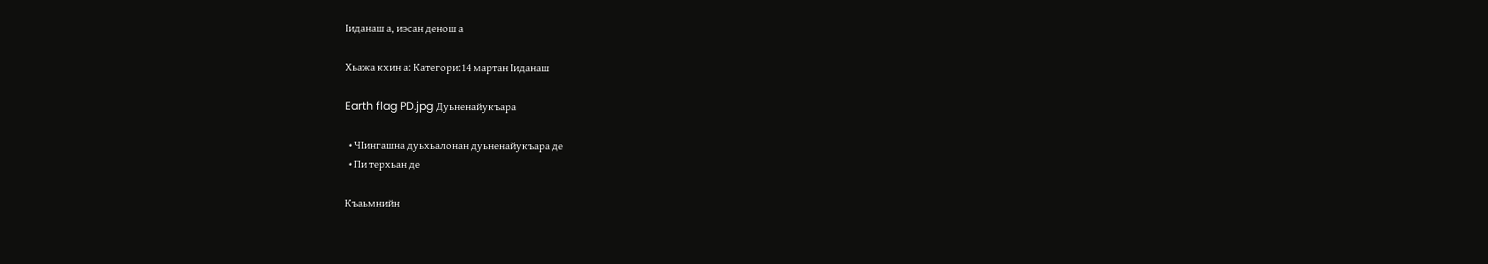Ӏиданаш а, иэсан денош а

Хьажа кхин а: Категори:14 мартан Ӏиданаш

Earth flag PD.jpg Дуьненайукъара

  • ЧӀингашна дуьхьалонан дуьненайукъара де
  • Пи терхьан де

Къаьмнийн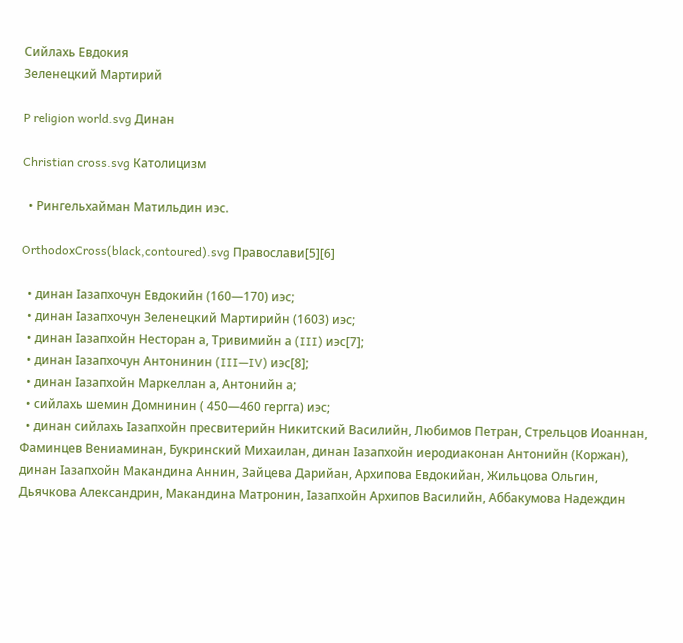Сийлахь Евдокия
Зеленецкий Мартирий

P religion world.svg Динан

Christian cross.svg Католицизм

  • Рингельхайман Матильдин иэс.

OrthodoxCross(black,contoured).svg Православи[5][6]

  • динан Ӏазапхочун Евдокийн (160—170) иэс;
  • динан Ӏазапхочун Зеленецкий Мартирийн (1603) иэс;
  • динан Ӏазапхойн Несторан а, Тривимийн а (III) иэс[7];
  • динан Ӏазапхочун Антонинин (III—IV) иэс[8];
  • динан Ӏазапхойн Маркеллан а, Антонийн а;
  • сийлахь шемин Домнинин ( 450—460 гергга) иэс;
  • динан сийлахь Ӏазапхойн пресвитерийн Никитский Василийн, Любимов Петран, Стрельцов Иоаннан, Фаминцев Вениаминан, Букринский Михаилан, динан Ӏазапхойн иеродиаконан Антонийн (Коржан), динан Ӏазапхойн Макандина Аннин, Зайцева Дарийан, Архипова Евдокийан, Жильцова Ольгин, Дьячкова Александрин, Макандина Матронин, Ӏазапхойн Архипов Василийн, Аббакумова Надеждин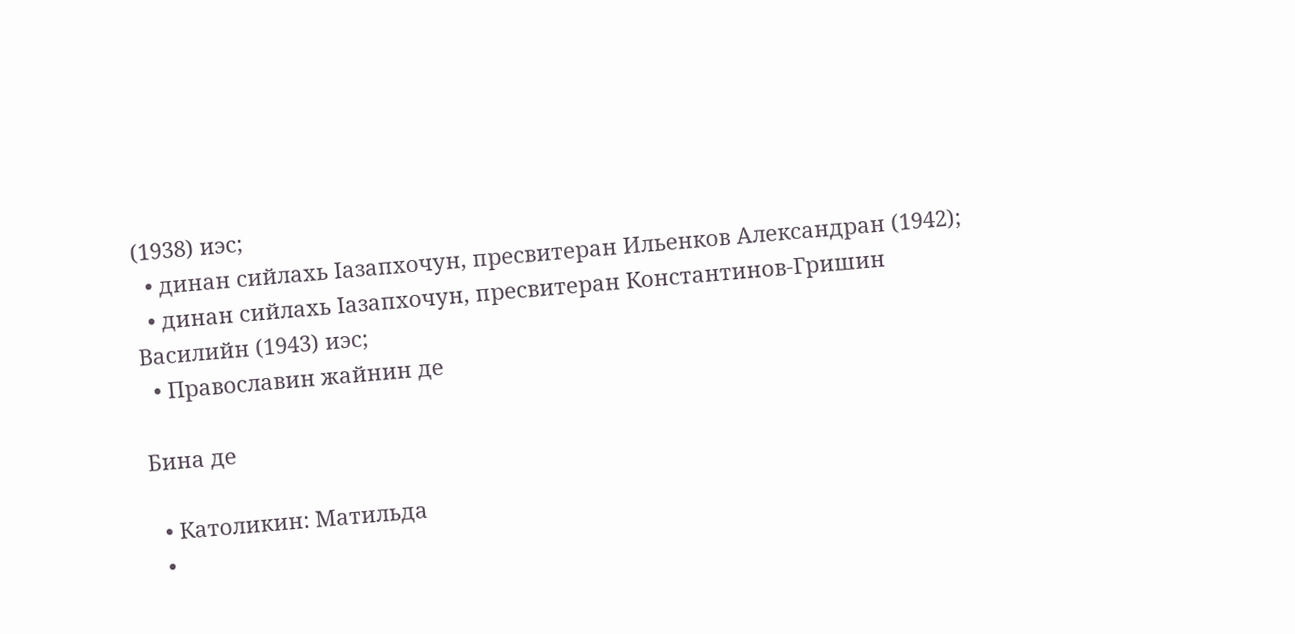(1938) иэс;
  • динан сийлахь Ӏазапхочун, пресвитеран Ильенков Александран (1942);
  • динан сийлахь Ӏазапхочун, пресвитеран Константинов-Гришин Василийн (1943) иэс;
  • Православин жайнин де

Бина де

  • Католикин: Матильда
  •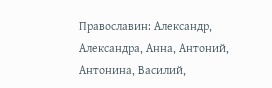Православин: Александр, Александра, Анна, Антоний, Антонина, Василий,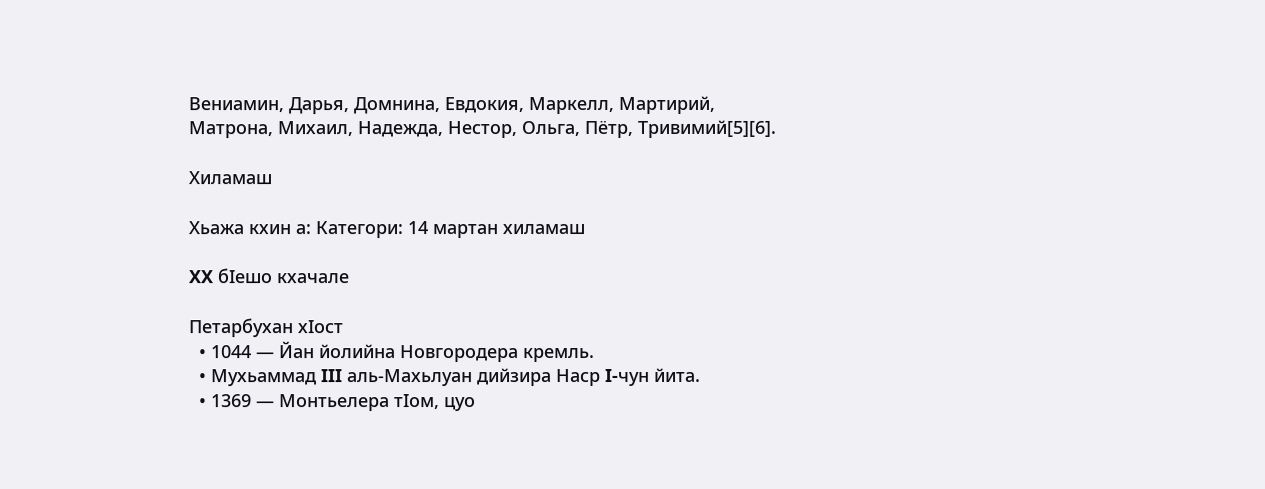Вениамин, Дарья, Домнина, Евдокия, Маркелл, Мартирий, Матрона, Михаил, Надежда, Нестор, Ольга, Пётр, Тривимий[5][6].

Хиламаш

Хьажа кхин а: Категори: 14 мартан хиламаш

XX бӀешо кхачале

Петарбухан хӀост
  • 1044 — Йан йолийна Новгородера кремль.
  • Мухьаммад III аль-Махьлуан дийзира Наср I-чун йита.
  • 1369 — Монтьелера тӀом, цуо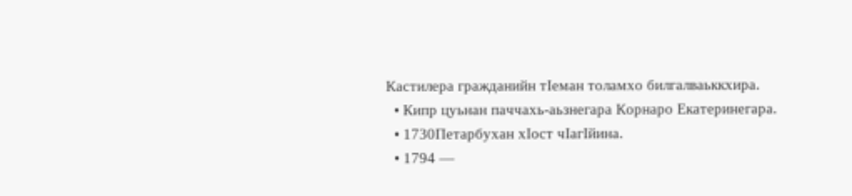Кастилера гражданийн тӀеман толамхо билгалваьккхира.
  • Кипр цуьнан паччахь-аьзнегара Корнаро Екатеринегара.
  • 1730Петарбухан хӀост чӀагӀйина.
  • 1794 —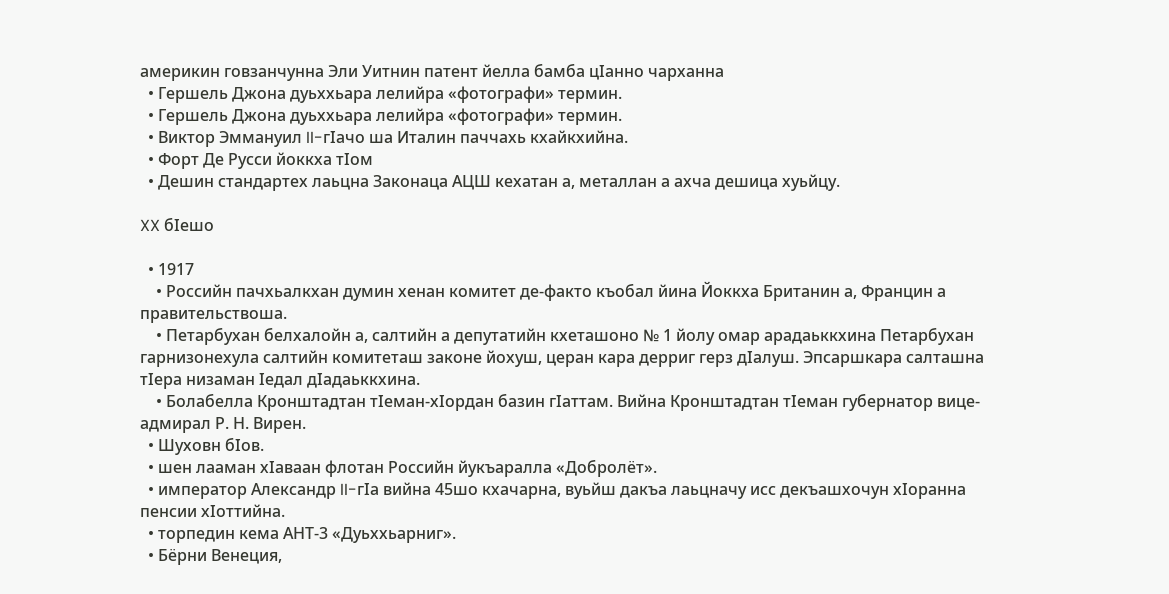америкин говзанчунна Эли Уитнин патент йелла бамба цӀанно чарханна
  • Гершель Джона дуьххьара лелийра «фотографи» термин.
  • Гершель Джона дуьххьара лелийра «фотографи» термин.
  • Виктор Эммануил II-гӀачо ша Италин паччахь кхайкхийна.
  • Форт Де Русси йоккха тӀом
  • Дешин стандартех лаьцна Законаца АЦШ кехатан а, металлан а ахча дешица хуьйцу.

XX бӀешо

  • 1917
    • Российн пачхьалкхан думин хенан комитет де-факто къобал йина Йоккха Британин а, Францин а правительствоша.
    • Петарбухан белхалойн а, салтийн а депутатийн кхеташоно № 1 йолу омар арадаьккхина Петарбухан гарнизонехула салтийн комитеташ законе йохуш, церан кара дерриг герз дӀалуш. Эпсаршкара салташна тӀера низаман Ӏедал дӀадаьккхина.
    • Болабелла Кронштадтан тӀеман-хӀордан базин гӀаттам. Вийна Кронштадтан тӀеман губернатор вице-адмирал Р. Н. Вирен.
  • Шуховн бӀов.
  • шен лааман хӀаваан флотан Российн йукъаралла «Добролёт».
  • император Александр II-гӀа вийна 45шо кхачарна, вуьйш дакъа лаьцначу исс декъашхочун хӀоранна пенсии хӀоттийна.
  • торпедин кема АНТ-3 «Дуьххьарниг».
  • Бёрни Венеция,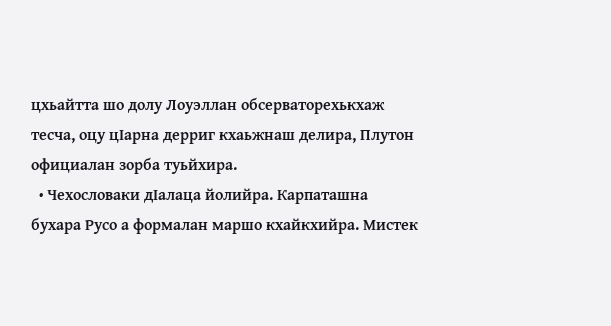цхьайтта шо долу Лоуэллан обсерваторехькхаж тесча, оцу цӀарна дерриг кхаьжнаш делира, Плутон официалан зорба туьйхира.
  • Чехословаки дӀалаца йолийра. Карпаташна бухара Русо а формалан маршо кхайкхийра. Мистек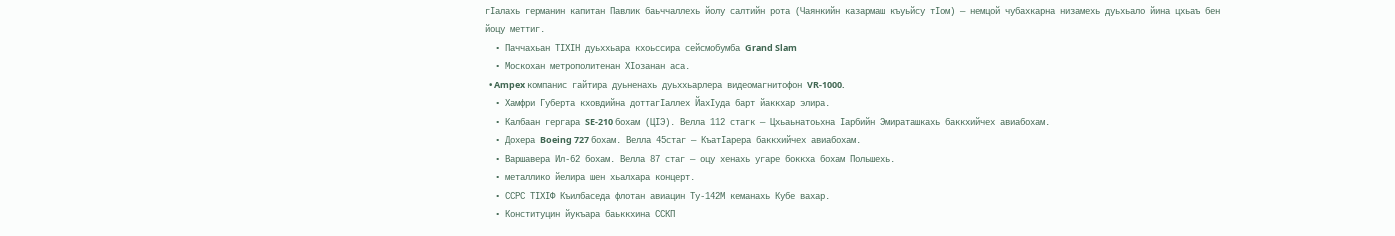гӀалахь германин капитан Павлик баьччаллехь йолу салтийн рота (Чаянкийн казармаш къуьйсу тӀом) — немцой чубахкарна низамехь дуьхьало йина цхьаъ бен йоцу меттиг.
  • Паччахьан ТӀХӀН дуьххьара кхоьссира сейсмобумба Grand Slam
  • Москохан метрополитенан ХӀозанан аса.
  • Ampex компанис гайтира дуьненахь дуьххьарлера видеомагнитофон VR-1000.
  • Хамфри Губерта кховдийна доттагӀаллех ЙахӀуда барт йаккхар элира.
  • Калбаан гергара SE-210 бохам (ЦӀЭ). Велла 112 стагк — Цхьаьнатоьхна Ӏарбийн Эмираташкахь баккхийчех авиабохам.
  • Дохера Boeing 727 бохам. Велла 45стаг — КъатӀарера баккхийчех авиабохам.
  • Варшавера Ил-62 бохам. Велла 87 стаг — оцу хенахь угаре боккха бохам Польшехь.
  • металлико йелира шен хьалхара концерт.
  • ССРС ТӀХӀФ Къилбаседа флотан авиацин Ту-142М кеманахь Кубе вахар.
  • Конституцин йукъара баьккхина ССКП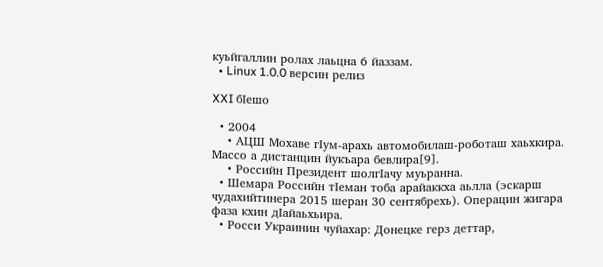куьйгаллин ролах лаьцна 6 йаззам.
  • Linux 1.0.0 версин релиз

XXI бӀешо

  • 2004
    • АЦШ Мохаве гӀум-арахь автомобилаш-роботаш хаьхкира. Массо а дистанцин йукъара бевлира[9].
    • Российн Президент шолгӀачу муьранна.
  • Шемара Российн тӀеман тоба арайаккха аьлла (эскарш чудахийтинера 2015 шеран 30 сентябрехь). Операцин жигара фаза кхин дӀайаьхьира.
  • Росси Украинин чуйахар: Донецке герз деттар,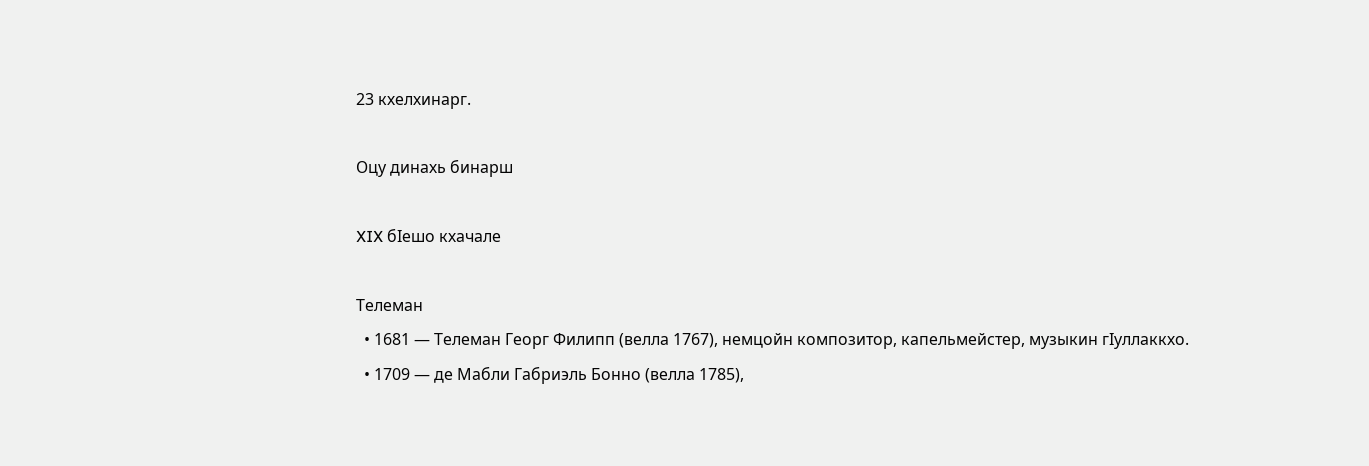23 кхелхинарг.

Оцу динахь бинарш

XIX бӀешо кхачале

Телеман
  • 1681 — Телеман Георг Филипп (велла 1767), немцойн композитор, капельмейстер, музыкин гӀуллаккхо.
  • 1709 — де Мабли Габриэль Бонно (велла 1785),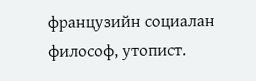французийн социалан философ, утопист.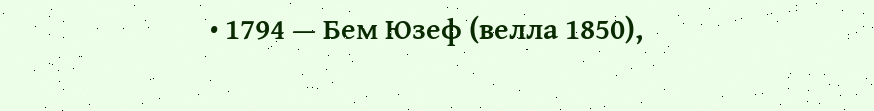• 1794 — Бем Юзеф (велла 1850),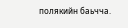полякийн баьчча.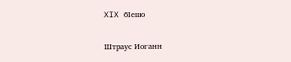XIX бӀешо

Штраус Иоганн